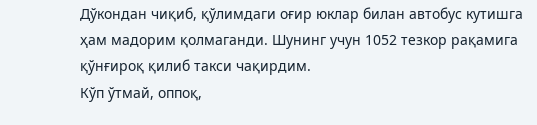Дўкондан чиқиб, қўлимдаги оғир юклар билан автобус кутишга ҳам мадорим қолмаганди. Шунинг учун 1052 тезкор рақамига қўнғироқ қилиб такси чақирдим.
Кўп ўтмай, оппоқ,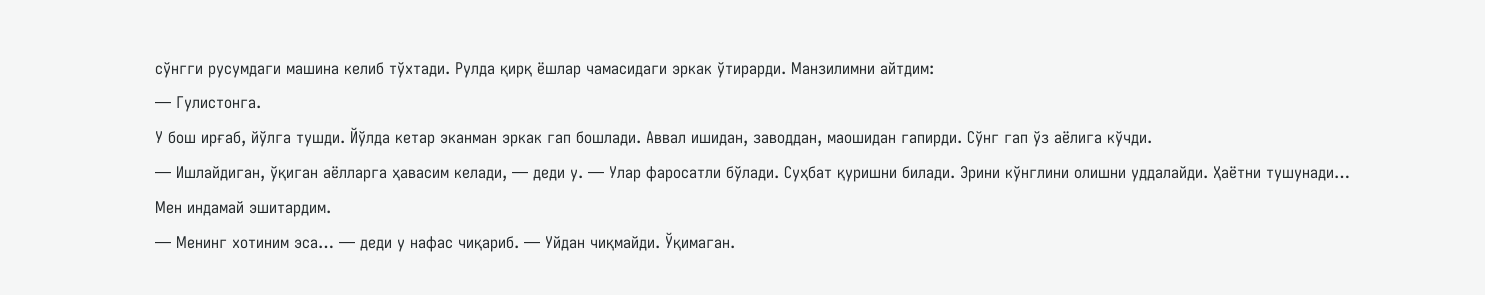сўнгги русумдаги машина келиб тўхтади. Рулда қирқ ёшлар чамасидаги эркак ўтирарди. Манзилимни айтдим:
— Гулистонга.
У бош ирғаб, йўлга тушди. Йўлда кетар эканман эркак гап бошлади. Аввал ишидан, заводдан, маошидан гапирди. Сўнг гап ўз аёлига кўчди.
— Ишлайдиган, ўқиган аёлларга ҳавасим келади, — деди у. — Улар фаросатли бўлади. Суҳбат қуришни билади. Эрини кўнглини олишни уддалайди. Ҳаётни тушунади…
Мен индамай эшитардим.
— Менинг хотиним эса… — деди у нафас чиқариб. — Уйдан чиқмайди. Ўқимаган.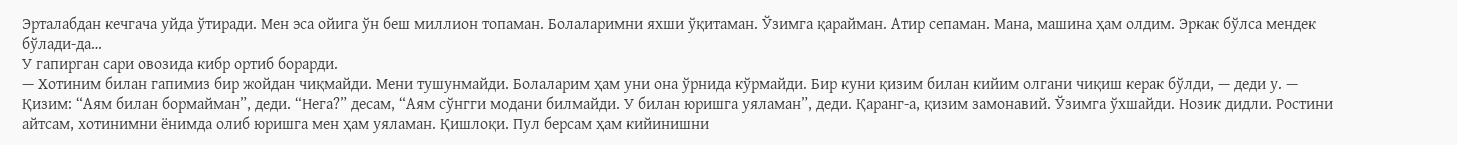Эрталабдан кечгача уйда ўтиради. Мен эса ойига ўн беш миллион топаман. Болаларимни яхши ўқитаман. Ўзимга қарайман. Атир сепаман. Мана, машина ҳам олдим. Эркак бўлса мендек бўлади-да…
У гапирган сари овозида кибр ортиб борарди.
— Хотиним билан гапимиз бир жойдан чиқмайди. Мени тушунмайди. Болаларим ҳам уни она ўрнида кўрмайди. Бир куни қизим билан кийим олгани чиқиш керак бўлди, — деди у. — Қизим: “Аям билан бормайман”, деди. “Нега?” десам, “Аям сўнгги модани билмайди. У билан юришга уяламан”, деди. Қаранг-а, қизим замонавий. Ўзимга ўхшайди. Нозик дидли. Ростини айтсам, хотинимни ёнимда олиб юришга мен ҳам уяламан. Қишлоқи. Пул берсам ҳам кийинишни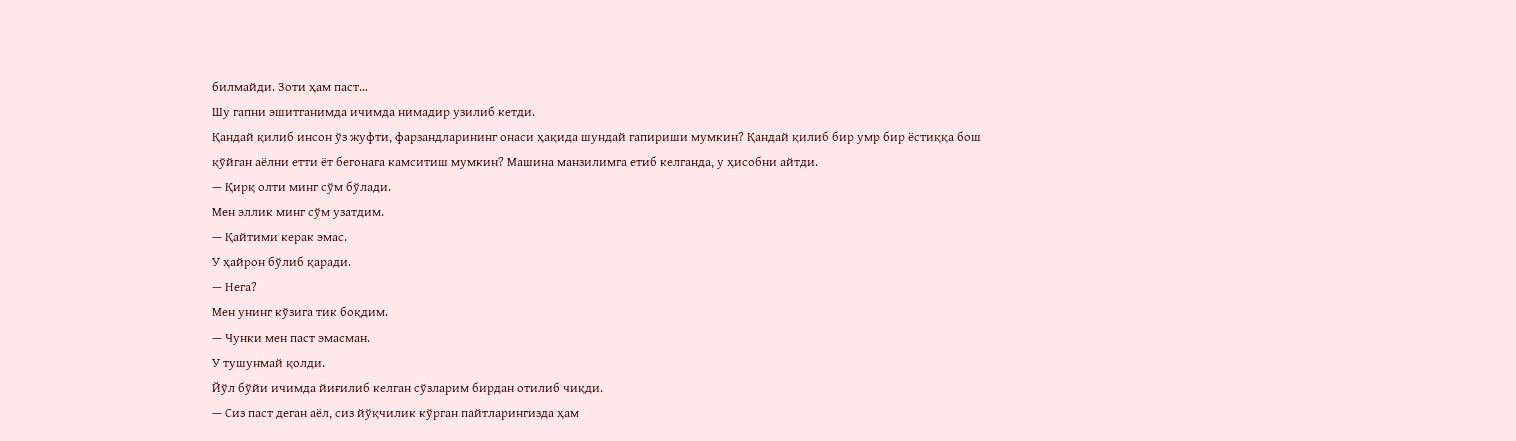билмайди. Зоти ҳам паст…
Шу гапни эшитганимда ичимда нимадир узилиб кетди.
Қандай қилиб инсон ўз жуфти, фарзандларининг онаси ҳақида шундай гапириши мумкин? Қандай қилиб бир умр бир ёстиққа бош қўйган аёлни етти ёт бегонага камситиш мумкин? Машина манзилимга етиб келганда, у ҳисобни айтди.
— Қирқ олти минг сўм бўлади.
Мен эллик минг сўм узатдим.
— Қайтими керак эмас.
У ҳайрон бўлиб қаради.
— Нега?
Мен унинг кўзига тик боқдим.
— Чунки мен паст эмасман.
У тушунмай қолди.
Йўл бўйи ичимда йиғилиб келган сўзларим бирдан отилиб чиқди.
— Сиз паст деган аёл, сиз йўқчилик кўрган пайтларингизда ҳам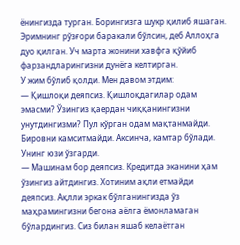ёнингизда турган. Борингизга шукр қилиб яшаган. Эримнинг рўзғори баракали бўлсин, деб Аллоҳга дуо қилган. Уч марта жонини хавфга қўйиб фарзандларингизни дунёга келтирган.
У жим бўлиб қолди. Мен давом этдим:
— Қишлоқи деяпсиз. Қишлоқдагилар одам эмасми? Ўзингиз қаердан чиққанингизни унутдингизми? Пул кўрган одам мақтанмайди. Бировни камситмайди. Аксинча, камтар бўлади.
Унинг юзи ўзгарди.
— Машинам бор деяпсиз. Кредитда эканини ҳам ўзингиз айтдингиз. Хотиним ақли етмайди деяпсиз. Ақлли эркак бўлганингизда ўз маҳрамингизни бегона аёлга ёмонламаган бўлардингиз. Сиз билан яшаб келаётган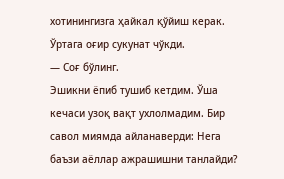хотинингизга ҳайкал қўйиш керак.
Ўртага оғир сукунат чўкди.
— Соғ бўлинг.
Эшикни ёпиб тушиб кетдим. Ўша кечаси узоқ вақт ухлолмадим. Бир савол миямда айланаверди: Нега баъзи аёллар ажрашишни танлайди?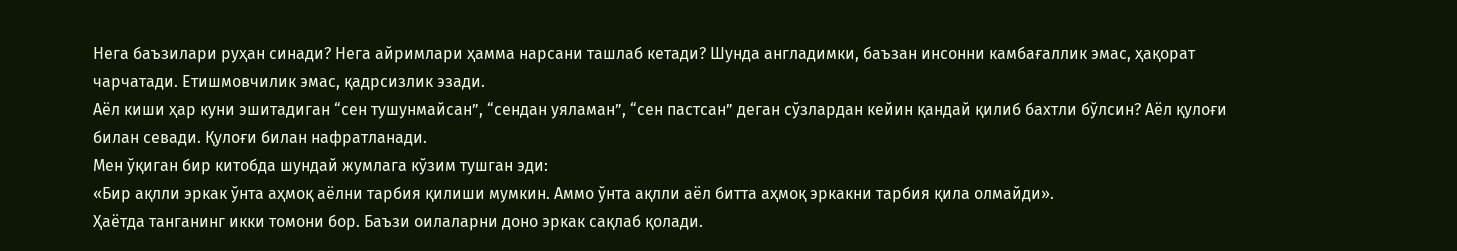Нега баъзилари руҳан синади? Нега айримлари ҳамма нарсани ташлаб кетади? Шунда англадимки, баъзан инсонни камбағаллик эмас, ҳақорат чарчатади. Етишмовчилик эмас, қадрсизлик эзади.
Аёл киши ҳар куни эшитадиган “сен тушунмайсан”, “сендан уяламан”, “сен пастсан” деган сўзлардан кейин қандай қилиб бахтли бўлсин? Аёл қулоғи билан севади. Қулоғи билан нафратланади.
Мен ўқиган бир китобда шундай жумлага кўзим тушган эди:
«Бир ақлли эркак ўнта аҳмоқ аёлни тарбия қилиши мумкин. Аммо ўнта ақлли аёл битта аҳмоқ эркакни тарбия қила олмайди».
Ҳаётда танганинг икки томони бор. Баъзи оилаларни доно эркак сақлаб қолади.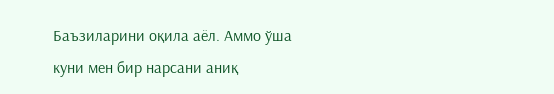Баъзиларини оқила аёл. Аммо ўша куни мен бир нарсани аниқ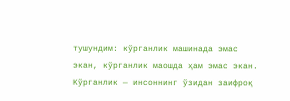тушундим: кўрганлик машинада эмас экан, кўрганлик маошда ҳам эмас экан. Кўрганлик — инсоннинг ўзидан заифроқ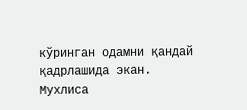кўринган одамни қандай қадрлашида экан.
Мухлиса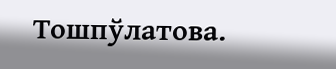Тошпўлатова.